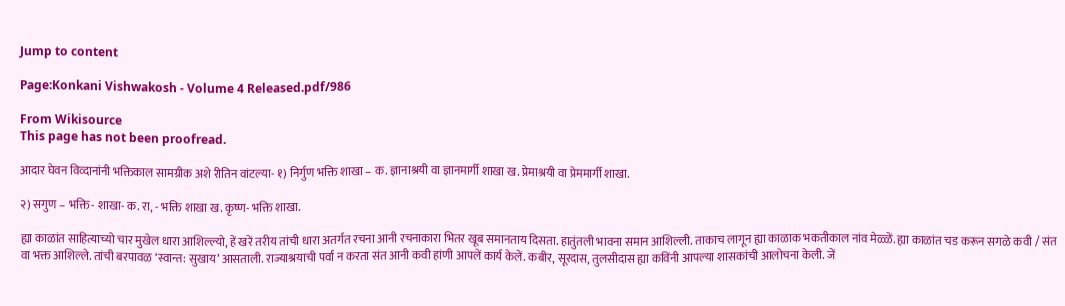Jump to content

Page:Konkani Vishwakosh - Volume 4 Released.pdf/986

From Wikisource
This page has not been proofread.

आदार घेवन विव्दानांनी भक्तिकाल सामग्रीक अशे रीतिन वांटल्या- १) निर्गुण भक्ति शाखा – क. ज्ञानाश्रयी वा ज्ञानमार्गी शाखा ख. प्रेमाश्रयी वा प्रेममार्गी शाखा.

२) सगुण – भक्ति- शाखा- क. रा, - भक्ति शाखा ख. कृष्ण- भक्ति शाखा.

ह्या काळांत साहित्याच्यो चार मुखेल धारा आशिल्ल्यो, हें खरें तरीय तांची धारा अतर्गत रचना आनी रचनाकारा भितर खूब समानताय दिसता. हातुंतली भावना समान आशिल्ली. ताकाच लागून ह्या काळाक भकतीकाल नांव मेळ्ळें. ह्या काळांत चड करून सगळे कवी / संत वा भक्त आशिल्ले. तांची बरपावळ ‘स्वान्त: सुखाय’ आसताली. राज्याश्रयाची पर्वा न करता संत आनी कवी हांणी आपलें कार्य केलें. कबीर, सूरदास, तुलसीदास ह्या कविंनी आपल्या शासकांची आलोचना केली. जें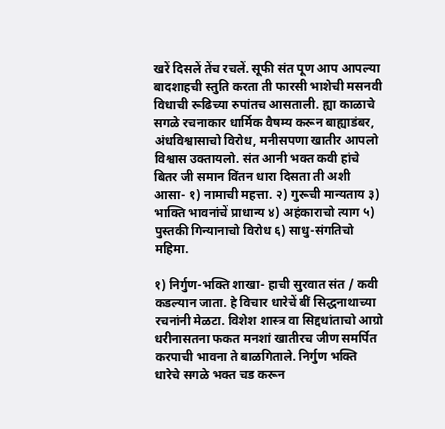खरें दिसलें तेंच रचलें. सूफी संत पूण आप आपल्या बादशाहची स्तुति करता ती फारसी भाशेची मसनवी विधाची रूढिच्या रुपांतच आसताली. ह्या काळाचे सगळे रचनाकार धार्मिक वैषम्य करून बाह्याडंबर, अंधविश्वासाचो विरोध, मनीसपणा खातीर आपलो विश्वास उक्तायलो. संत आनी भक्त कवी हांचे बितर जी समान विंतन धारा दिसता ती अशी आसा- १) नामाची महत्ता. २) गुरूची मान्यताय ३) भाक्ति भावनांचें प्राधान्य ४) अहंकाराचो त्याग ५) पुस्तकी गिन्यानाचो विरोध ६) साधु-संगतिचो महिमा.

१) निर्गुण-भक्ति शाखा- हाची सुरवात संत / कवी कडल्यान जाता. हे विचार धारेचें बीं सिद्धनाथाच्या रचनांनी मेळटा. विशेश शास्त्र वा सिद्दधांताचो आग्रो धरीनासतना फकत मनशां खातीरच जीण समर्पित करपाची भावना ते बाळगिताले. निर्गुण भक्ति धारेचे सगळे भक्त चड करून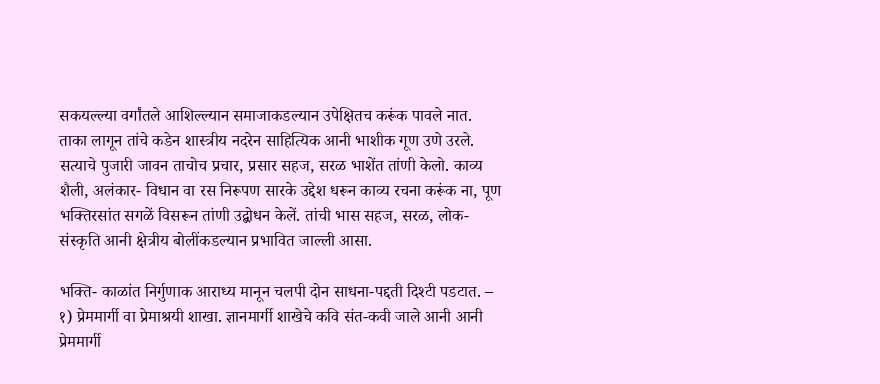सकयल्ल्या वर्गांतले आशिल्ल्यान समाजाकडल्यान उपेक्षितच करूंक पावले नात. ताका लागून तांचे कडेन शास्त्रीय नदरेन साहित्यिक आनी भाशीक गूण उणे उरले. सत्याचे पुजारी जावन ताचोच प्रचार, प्रसार सहज, सरळ भाशेंत तांणी केलो. काव्य शैली, अलंकार- विधान वा रस निरूपण सारके उद्देश धरून काव्य रचना करूंक ना, पूण भक्तिरसांत सगळें विसरून तांणी उद्बोधन केलें. तांची भास सहज, सरळ, लोक-संस्कृति आनी क्षेत्रीय बोलींकडल्यान प्रभावित जाल्ली आसा.

भक्ति- काळांत निर्गुणाक आराध्य मानून चलपी दोन साधना-पद्दती दिश्टी पडटात. – १) प्रेममार्गी वा प्रेमाश्रयी शाखा. ज्ञानमार्गी शाखेचे कवि संत-कवी जाले आनी आनी प्रेममार्गी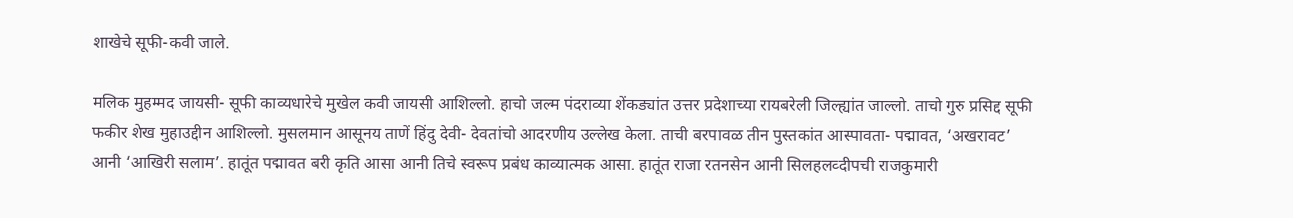शाखेचे सूफी-कवी जाले.

मलिक मुहम्मद जायसी- सूफी काव्यधारेचे मुखेल कवी जायसी आशिल्लो. हाचो जल्म पंदराव्या शेंकड्यांत उत्तर प्रदेशाच्या रायबरेली जिल्ह्यांत जाल्लो. ताचो गुरु प्रसिद्द सूफी फकीर शेख मुहाउद्दीन आशिल्लो. मुसलमान आसूनय ताणें हिंदु देवी- देवतांचो आदरणीय उल्लेख केला. ताची बरपावळ तीन पुस्तकांत आस्पावता- पद्मावत, ‘अखरावट’ आनी ‘आखिरी सलाम’. हातूंत पद्मावत बरी कृति आसा आनी तिचे स्वरूप प्रबंध काव्यात्मक आसा. हातूंत राजा रतनसेन आनी सिलहलव्दीपची राजकुमारी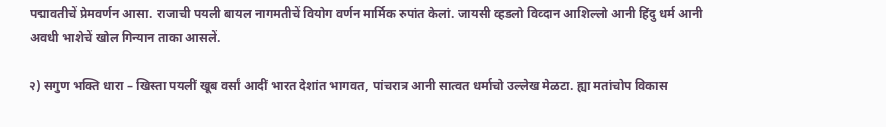पद्मावतीचें प्रेमवर्णन आसा. राजाची पयली बायल नागमतीचें वियोग वर्णन मार्मिक रुपांत केलां. जायसी व्हडलो विव्दान आशिल्लो आनी हिंदु धर्म आनी अवधी भाशेचें खोल गिन्यान ताका आसलें.

२) सगुण भक्ति धारा – खिस्ता पयलीं खूब वर्सां आदीं भारत देशांत भागवत, पांचरात्र आनी सात्वत धर्माचो उल्लेख मेळटा. ह्या मतांचोप विकास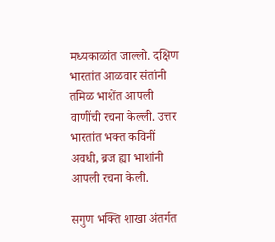मध्यकाळांत जाल्लो. दक्षिण भारतांत आळवार संतांनी तमिळ भाशेंत आपली वाणींची रचना केल्ली. उत्तर भारतांत भक्त कविनीं अवधी, ब्रज ह्या भाशांनी आपली रचना केली.

सगुण भक्ति शाखा अंतर्गत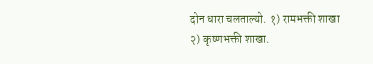दोन धारा चलताल्यो. १) रामभक्ती शाखा २) कृष्णभक्ती शाखा.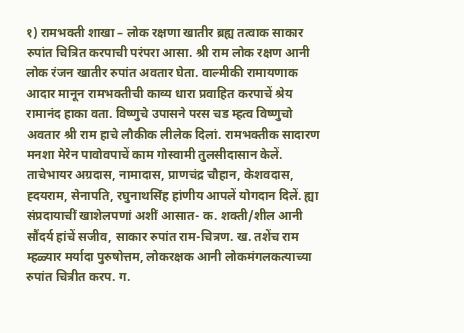१) रामभक्ती शाखा – लोक रक्षणा खातीर ब्रह्य तत्वाक साकार रुपांत चित्रित करपाची परंपरा आसा. श्री राम लोक रक्षण आनी लोक रंजन खातीर रुपांत अवतार घेता. वाल्मीकी रामायणाक आदार मानून रामभक्तीची काव्य धारा प्रवाहित करपाचें श्रेय रामानंद हाका वता. विष्णुचे उपासने परस चड म्हत्व विष्णुचो अवतार श्री राम हाचे लौकीक लीलेक दिलां. रामभक्तीक सादारण मनशा मेरेन पावोवपाचें काम गोस्वामी तुलसीदासान केलें. ताचेभायर अग्रदास, नामादास, प्राणचंद्र चौहान, केशवदास, ह्दयराम, सेनापति, रघुनाथसिंह हांणीय आपलें योगदान दिलें. ह्या संप्रदायाचीं खाशेलपणां अशीं आसात- क. शक्ती/शील आनी सौंदर्य हांचें सजीव, साकार रुपांत राम-चित्रण. ख. तशेंच राम म्हळ्यार मर्यादा पुरुषोत्तम, लोकरक्षक आनी लोकमंगलकत्याच्या रुपांत चित्रीत करप. ग.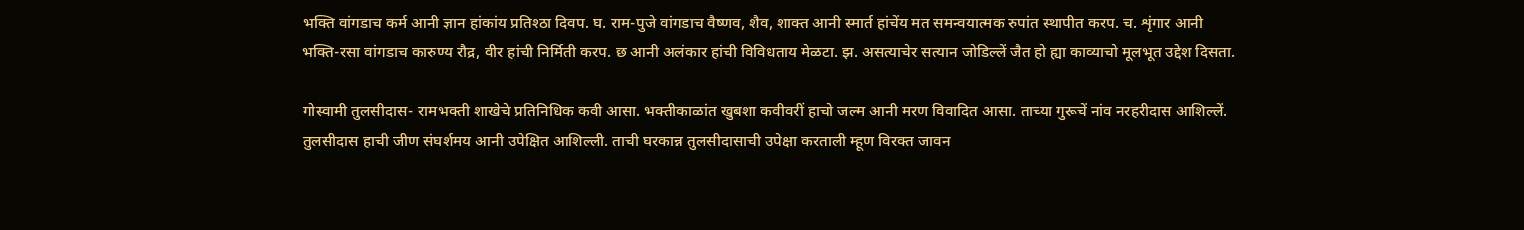भक्ति वांगडाच कर्म आनी ज्ञान हांकांय प्रतिश्ठा दिवप. घ. राम-पुजे वांगडाच वैष्णव, शैव, शाक्त आनी स्मार्त हांचेंय मत समन्वयात्मक रुपांत स्थापीत करप. च. शृंगार आनी भक्ति-रसा वांगडाच कारुण्य रौद्र, वीर हांची निर्मिती करप. छ आनी अलंकार हांची विविधताय मेळटा. झ. असत्याचेर सत्यान जोडिल्लें जैत हो ह्या काव्याचो मूलभूत उद्देश दिसता.

गोस्वामी तुलसीदास- रामभक्ती शाखेचे प्रतिनिधिक कवी आसा. भक्तीकाळांत खुबशा कवीवरीं हाचो जल्म आनी मरण विवादित आसा. ताच्या गुरूचें नांव नरहरीदास आशिल्लें. तुलसीदास हाची जीण संघर्शमय आनी उपेक्षित आशिल्ली. ताची घरकान्न तुलसीदासाची उपेक्षा करताली म्हूण विरक्त जावन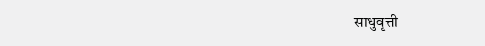साधुवृत्ती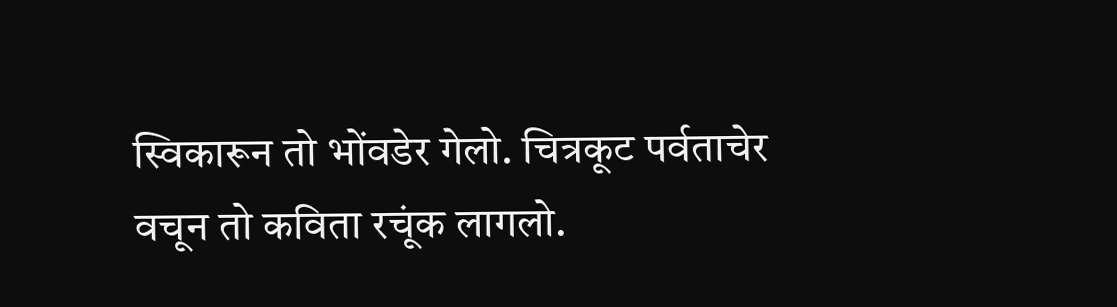स्विकारून तो भोंवडेर गेलो. चित्रकूट पर्वताचेर वचून तो कविता रचूंक लागलो.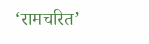‘रामचरित’